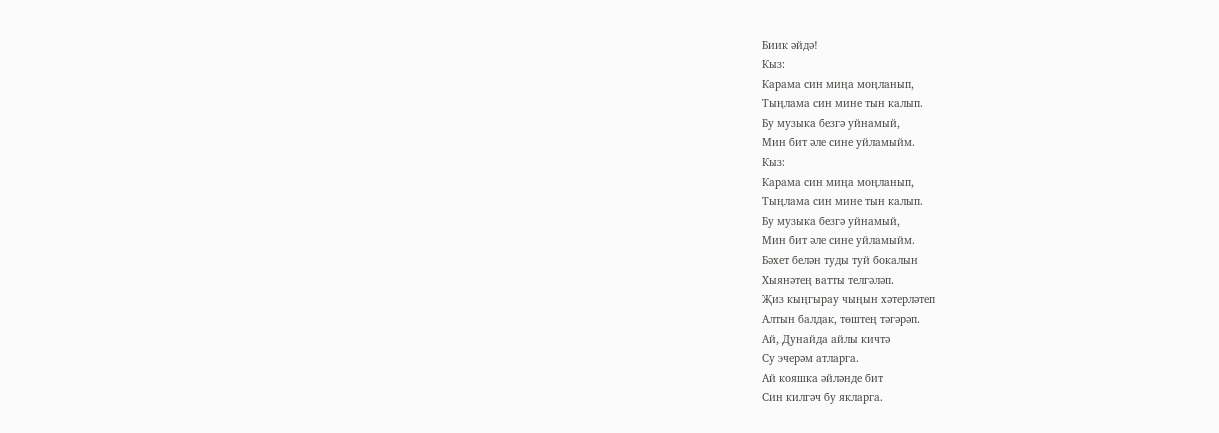Биик әйдә!
Кыз:
Карама син миңа моңланып,
Тыңлама син мине тын калып.
Бу музыка безгә уйнамый,
Мин бит әле сине уйламыйм.
Кыз:
Карама син миңа моңланып,
Тыңлама син мине тын калып.
Бу музыка безгә уйнамый,
Мин бит әле сине уйламыйм.
Бәхет белән туды туй бокалын
Хыянәтең ватты телгәләп.
Җиз кыңгырау чыңын хәтерләтеп
Алтын балдак, төштең тәгәрәп.
Ай, Дунайда айлы кичтә
Су эчерәм атларга.
Ай кояшка әйләнде бит
Син килгәч бу якларга.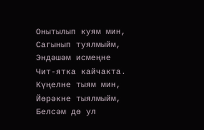Онытылып куям мин,
Сагынып туялмыйм,
Эндәшәм исмеңне
Чит-ятка кайчакта.
Күңелне тыям мин,
Йөрәкне тыялмыйм,
Белсәм дө ул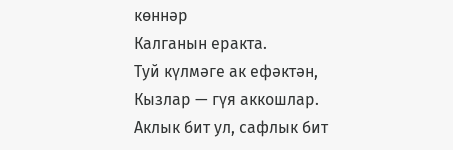көннәр
Калганын еракта.
Туй күлмәге ак ефәктән,
Кызлар — гүя аккошлар.
Аклык бит ул, сафлык бит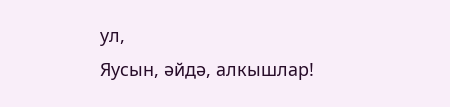ул,
Яусын, әйдә, алкышлар!